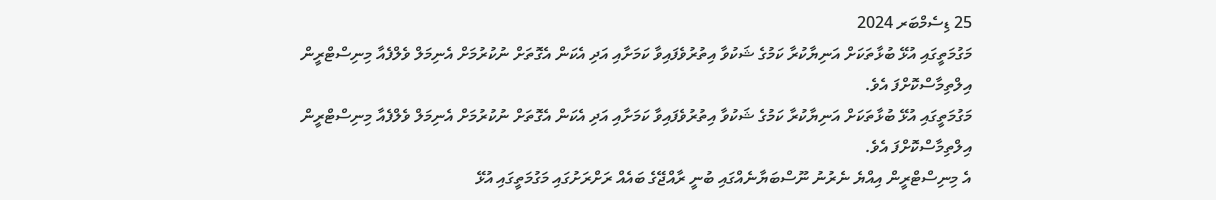25 ޑިސެމްބަރ 2024
މަގުމަތީގައި އުޅޭ ބުޅާތަކަށް އަނިޔާކުރާ ކަމުގެ ޝަކުވާ އިތުރުވެފައިވާ ކަމަށާއި އަދި އެކަން އެގޮތަށް ނުކުރުމަށް އެނިމަލް ވެލްފެއާ މިނިސްޓްރީން އިލްތިމާސްކޮށްފަ އެވެ.
މަގުމަތީގައި އުޅޭ ބުޅާތަކަށް އަނިޔާކުރާ ކަމުގެ ޝަކުވާ އިތުރުވެފައިވާ ކަމަށާއި އަދި އެކަން އެގޮތަށް ނުކުރުމަށް އެނިމަލް ވެލްފެއާ މިނިސްޓްރީން އިލްތިމާސްކޮށްފަ އެވެ.
އެ މިނިސްޓްރީން އިއްޔެ ނެރުނު ނޫސްބަޔާނެއްގައި ބުނީ ރާއްޖޭގެ ބައެއް ރަށްރަށުގައި މަގުމަތީގައި އުޅޭ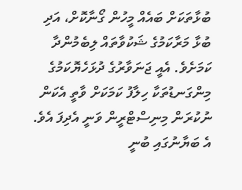ބުޅާތަކަށް ބައެއް މީހުން ގޯނާކޮށް، އަދި ބުޅާ މަރާކަމުގެ ޝަކުވާތައް ލިބެމުންދާ ކަމަށެވެ. އެއީ ޖަނަވާރުގެ ދުޅަހެޔޮކަމުގެ މިންގަނޑުތަކާ ހިލާފު ކަމަކަށް ވާތީ އެކަން ނުކުރަން މިނިސްޓްރީން ވަނީ އެދިފަ އެވެ.
އެ ބަޔާނުގައި ބުނީ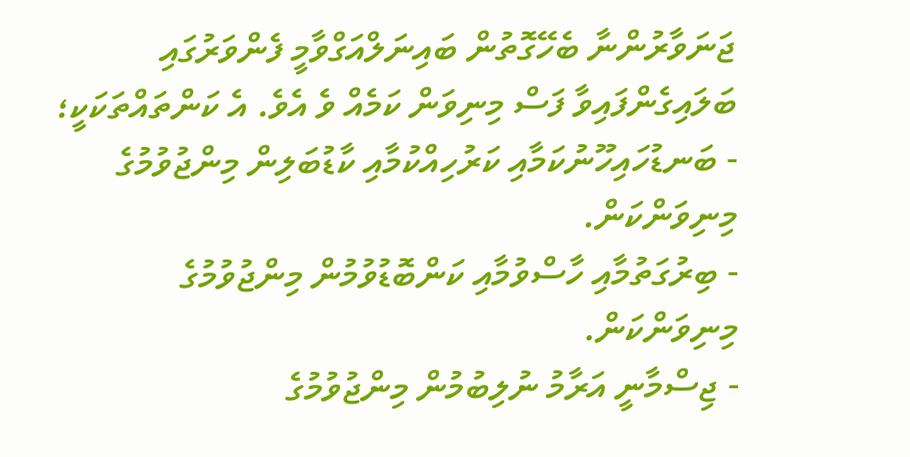ޖަނަވާރުންނާ ބެހޭގޮތުން ބައިނަލްއަގްވާމީ ފެންވަރުގައި ބަލައިގެންފައިވާ ފަސް މިނިވަން ކަމެއް ވެ އެވެ. އެ ކަންތައްތަކަކީ؛
- ބަނޑުހައިހޫނުކަމާއި ކަރުހިއްކުމާއި ކާޑުބަލިން މިންޖުވުމުގެ މިނިވަންކަން.
- ބިރުގަތުމާއި ހާސްވުމާއި ކަންބޮޑުވުމުން މިންޖުވުމުގެ މިނިވަންކަން.
- ޖިސްމާނީ އަރާމު ނުލިބުމުން މިންޖުވުމުގެ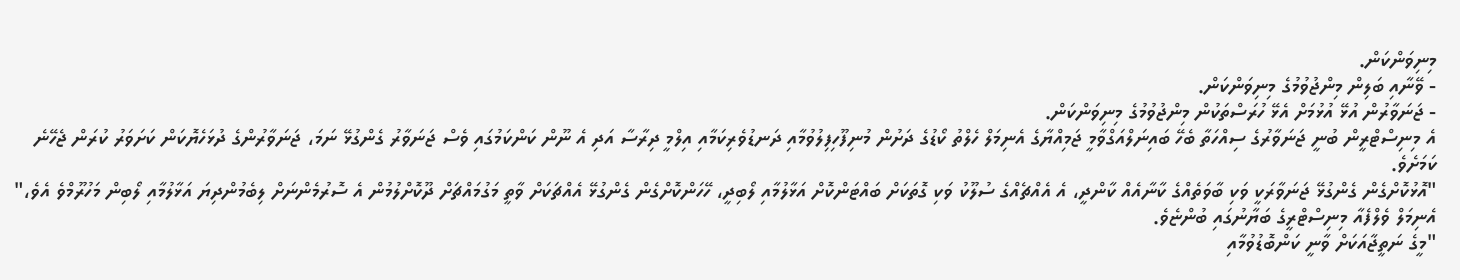މިނިވަންކަން.
- ވޭނާއި ބަލިން މިންޖުވުމުގެ މިނިވަންކަން.
- ޖަނަވާރުން އުޅޭ އުޅުމަށް އެޅޭ ހުރަސްތަކުން މިންޖުވުމުގެ މިނިވަންކަން.
އެ މިނިސްޓްރީން ބުނީ ޖަނަވާރުގެ ސިއްހަތާ ބެހޭ ބައިނަލްއަގްވާމީ ޖަމިއްޔާގެ އެނިމަލް ހެލްތު ކޯޑުގެ ދަށުން މުނިފޫހިފިލުވުމާއި ދަނޑުވެރިކަމާއި އިލްމީ ދިރާސާ އަދި އެ ނޫން ކަންކަމުގައި ވެސް ޖަނަވާރު ގެންގުޅޭ ނަމަ، ޖަނަވާރުންގެ ދުޅަހެޔޮކަން ކަށަވަރު ކުރަން ޖެހޭނެ ކަމަށެވެ.
"އޮޅުކޮށްގެން ގެންގުޅޭ ޖަނަވާރަކީ ވަކި ބާވަތެއްގެ ކާނާއެއް ކާންދީ، އެ އެއްޗެއްގެ ސުލޫކު ވަކި ގޮތަކަށް ބައްޓަންކޮށް އަޅާލުމާއި ލޯބިދީ، ހޭހަންކޮށްގެން ގެންގުޅޭ އެއްޗަކަށް ވާތީ މަގުމައްޗަށް ދޫކޮށްލުމުން އެ ސޮރުމެންނަށް ލިބެމުންދިޔަ އަޅާލުމާއި ލޯބިން މަހުރޫމްވެ އެވެ،" އެނިމަލް ވެލްފެއާ މިނިސްޓްރީގެ ބަޔާނުގައި ބުންޏެވެ.
"މީގެ ނަތީޖާއަކަށް ވާނީ ކަންބޮޑުވުމާއި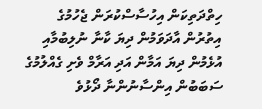ހިތްދަތިކަން އިހުސާސްކުރަން ޖެހުމުގެ އިތުރުން އާދަވަމުން ދިޔަ ކާނާ ނުލިބުމާއި އުޅެމުން ދިޔަ އަމާން އަދި އަރާމް ވެށި ގެއްލުމުގެ ސަބަބުން އިންސާނުންނާ ދޯޅުވެ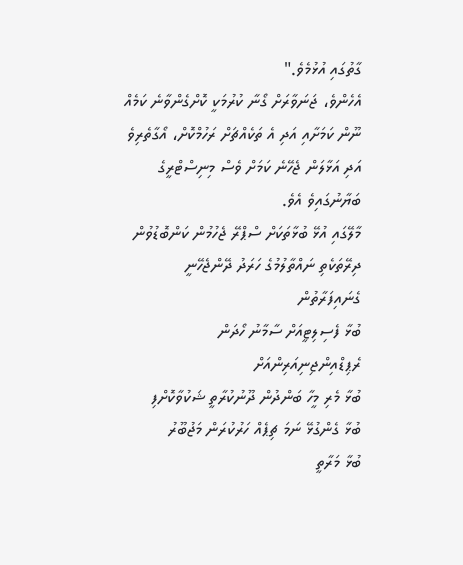ގާތުގައި އުޅުމެވެ."
އެހެންވެ، ޖަނަވާރަށް ގޯނާ ކުރުމަކީ ކޮށްގެންވާނެ ކަމެއް ނޫން ކަމަށާއި އަދި އެ ތަކެއްޗަށް ރަހުމްކޮށް، އޯގާތެރިވެ އަދި އަޅާލަން ޖެހޭނެ ކަމަށް ވެސް މިނިސްޓްރީގެ ބަޔާނުގައިވެ އެވެ.
މާލޭގައި އުޅޭ ބުޅާތަކަށް ސްޕްރޭ ޖެހުމުން ކަންބޮޑުވުން
ދިރޭތަކެތި ނައްތާލުމުގެ ހަރަދު ދޭންޖެހޭނީ ގެނައިފަރާތުން
ބުޅާ ފެސިލިޓީއަށް ސާމާނު ހޯދަން ރެޕިޑްއިންޖިނިއަރިންއަށް
ބުޅާ މެރި މީހާ ބަންދުން ދޫނުކުރާތީ ޝަކުވާކޮށްފި
ބުޅާ ގެންގުޅޭ ނަމަ ޗިޕެއް ހަރުކުރަން މަޖުބޫރު
ބުޅާ މަރާތީ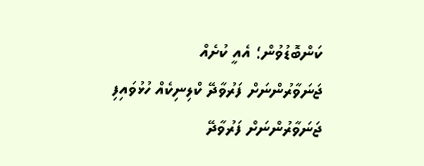ކަންބޮޑުވުން؛ އެއީ ކުށެއް
ޖަނަވާރުންނަށް ފަރުވާދޭ ކްލިނިކެއް ހުޅުވައިފި
ޖަނަވާރުންނަށް ފަރުވާދޭ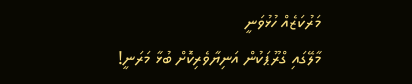މަރުކަޒެއް ހުޅުވަނީ
މާލޭގައި ގްރޫޕަކުން އަނިޔާވެރިކޮށް ބުޅާ މަރަނީ!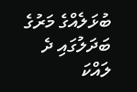ބުޅަލެއްގެ މަރުގެ ބަދަލުގައި ދެ ލައްކަ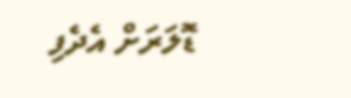ޑޮލަރަށް އެދެފި